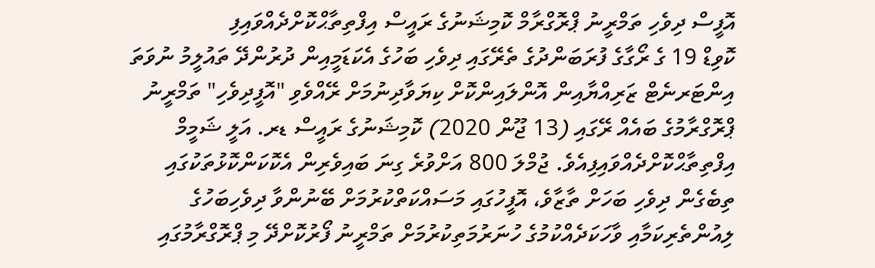އޮފީސް ދިވެހި ތަމްރީނު ޕްރޮގްރާމް ކޮމިޝަނުގެ ރައީސް އިފްތިތާޙްކޮށްދެއްވައިފި
ކޮވިޑް 19 ގެ ރޯގާގެ ފުރަބަންދުގެ ތެރޭގައި ދިވެހި ބަހުގެ އެކަޑަމީއިން ދުރުންދޭ ތައުލީމު ނުވަތަ އިންޓަރނެޓް ޒަރިއްޔާއިން އޮންލައިންކޮށް ކިޔަވާދިނުމަށް ރޭއްވެވި "އޮފީދިވެހި" ތަމްރީނު ޕްރޮގްރާމުގެ ބައެއް ރޭގައި (13 ޖޫން 2020) ކޮމިޝަނުގެ ރައީސް ޑރ. އަލީ ޝަމީމް އިފްތިތާޙްކޮށްދެއްވައިފިއެވެ. ޖުމްލަ 800 އަށްވުރެ ގިނަ ބައިވެރިން އެކޮކަންކޮޅުތަކުގައި ތިބެގެން ދިވެހި ބަހަށް ތާޒާވެ، އޮފީހުގައި މަސައްކަތްކުރުމަށް ބޭނުންވާ ދިވެހިބަހުގެ ލިއުންތެރިކަމާއި ވާހަކަދެއްކުމުގެ ހުނަރުމަތިކުރުމަށް ތަމްރީނު ފޯރުކޮށްދޭ މި ޕްރޮގްރާމުގައި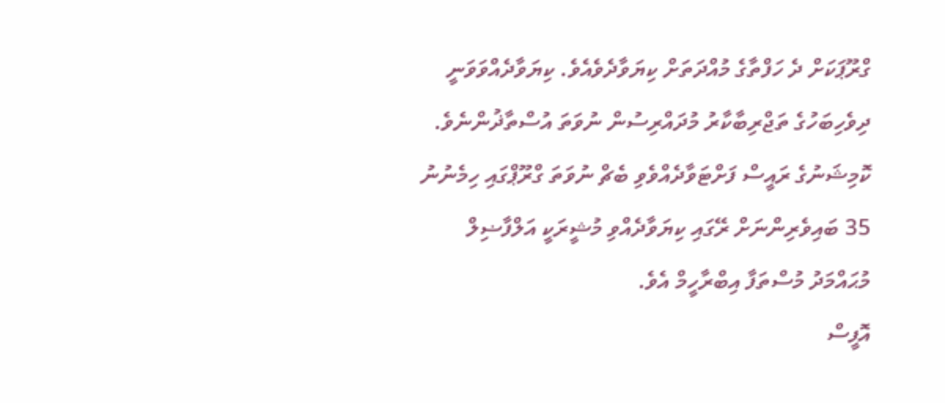ގްރޫޕަކަށް ދެ ހަފްތާގެ މުއްދަތަށް ކިޔަވާދެވެއެވެ. ކިޔަވާދެއްވަވަނީ ދިވެހިބަހުގެ ތަޖްރިބާކާރު މުދައްރިސުން ނުވަތަ އުސްތާޛުންނެވެ. ކޮމިޝަނުގެ ރައީސް ފަށްޓަވާދެއްވެވި ބެޗް ނުވަތަ ގްރޫޕްގައި ހިމެނުނު 35 ބައިވެރިންނަށް ރޭގައި ކިޔަވާދެއްވި މުޝީރަކީ އަލްފާޟިލް މުޙައްމަދު މުސްތަފާ އިބްރާހީމް އެވެ.
އޮފީސް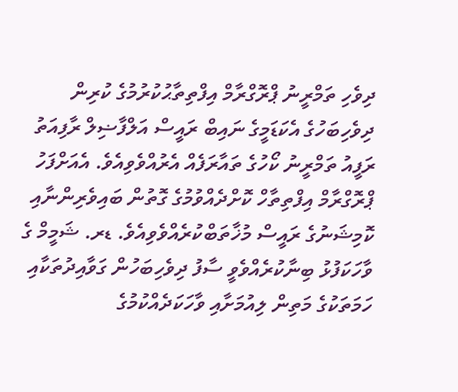ދިވެހި ތަމްރީނު ޕްރޮގްރާމް އިފްތިތާޙުކުރުމުގެ ކުރިން ދިވެހިބަހުގެ އެކަޑަމީގެ ނައިބް ރައީސް އަލްފާޟިލް ރާފިއަތު ރަފީއު ތަމްރީނު ކޯހުގެ ތައާރަފެއް އެރުއްވެވިއެވެ. އެއަށްފަހު ޕްރޮގްރާމް އިފްތިތާހް ކޮށްދެއްވުމުގެ ގޮތުން ބައިވެރިންނާއި ކޮމިޝަނުގެ ރައީސް މުޚާތަބްކުރެއްވެވިއެވެ. ޑރ. ޝަމީމް ގެ ވާހަކަފުޅު ބިނާކުރެއްވެވީ ސާފު ދިވެހިބަހުން ގަވާއިދުތަކާއި ހަމަތަކުގެ މަތިން ލިއުމަށާއި ވާހަކަދެއްކުމުގެ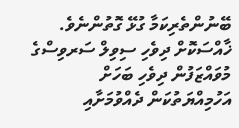ބޭނުންތެރިކަމާ ގުޅޭ ގޮތުންނެވެ. ޚާއްސަކޮށް ދިވެހި ސިވިލް ސަރވިސްގެ މުވައްޒަފުން ދިވެހި ބަހަށް އަހުމިއްޔަތުކަން ދެއްވުމަށާއި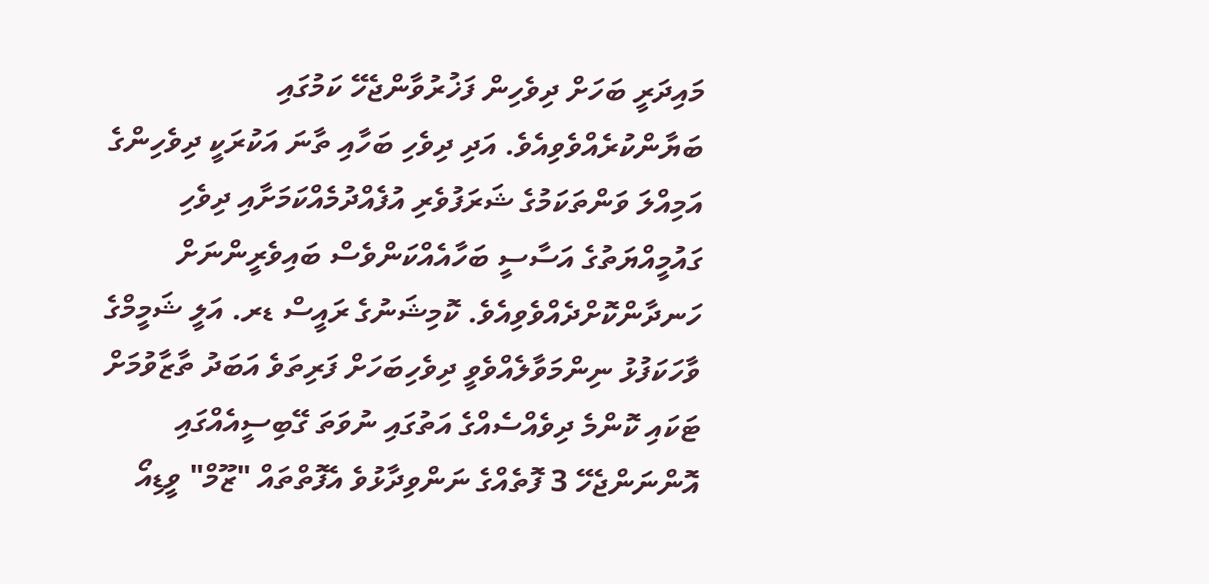މައިދަރީ ބަހަށް ދިވެހިން ފަޚުރުވާންޖެހޭ ކަމުގައި ބަޔާންކުރެއްވެވިއެވެ. އަދި ދިވެހި ބަހާއި ތާނަ އަކުރަކީ ދިވެހިންގެ އަމިއްލަ ވަންތަކަމުގެ ޝަރަފުވެރި އުފެއްދުމެއްކަމަށާއި ދިވެހި ގައުމީއްޔަތުގެ އަސާސީ ބަހާއެއްކަންވެސް ބައިވެރީންނަށް ހަނދާންކޮށްދެއްވެވިއެވެ. ކޮމިޝަނުގެ ރައީސް ޑރ. އަލީ ޝަމީމްގެ ވާހަކަފުޅު ނިންމަވާލެއްވެވީ ދިވެހިބަހަށް ފަރިތަވެ އަބަދު ތާޒާވުމަށް ޓަކައި ކޮންމެ ދިވެއްސެއްގެ އަތުގައި ނުވަތަ ގޭބިސީއެއްގައި އޮންނަންޖެހޭ 3 ފޮތެއްގެ ނަންވިދާޅުވެ އެފޮތްތައް "ޒޫމް" ވީޑިއޯ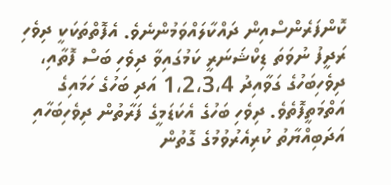ކޮންފަރެންސްއިން ދައްކާލައްވަމުންނެވެ. އެފޮތްތަކަކީ ދިވެހި ރަދީފު ނުވަތަ ޑިކްޝަނަރީ ކަމުގައިވާ ދިވެހި ބަސް ފޮތާއި، ދިވެހިބަހުގެ ގަވާއިދު 1،2،3،4 އަދި ބަހުގެ ހަމައިގެ އަތްމަތީފޮތެވެ. ދިވެހި ބަހުގެ އެކަޑަމީގެ ފަރާތުން ދިވެހިބަހާއި އަދަބިއްޔާތު ކުރިއެރުވުމުގެ ގޮތުން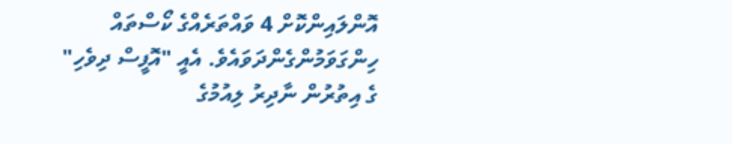އޮންލައިންކޮށް 4 ވައްތަރެއްގެ ކޯސްތައް ހިންގަވަމުންގެންދަވައެވެ. އެއީ "އޮފީސް ދިވެހި" ގެ އިތުރުން ނާދިރު ލިއުމުގެ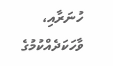ހުނަރާއި، ވާހަކަދެއްކުމުގެ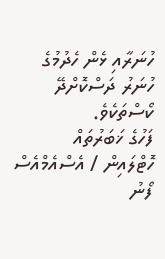ހުނަރާއި ޅެން ހެދުމުގެ ހުނަރު ދަސްކޮށްދޭ ކޯސްތަކެވެ.
ފަހުގެ ޚަބަރުތައް
ހޮޓްލައިން / އެސްއެމްއެސް
ފޯނު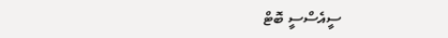ސީއެސްސީ ބޮޓް